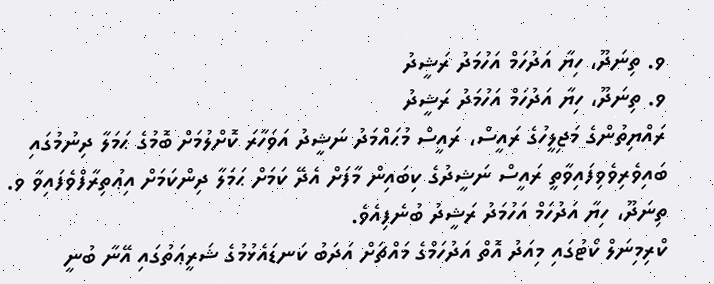ވ. ތިނަދޫ، ހިޔާ އަދުހަމް އަހުމަދު ރަޝީދު
ވ. ތިނަދޫ، ހިޔާ އަދުހަމް އަހުމަދު ރަޝީދު
ރައްޔިތުންގެ މަޖިލީހުގެ ރައީސް، ރައީސް މުޙައްމަދު ނަޝީދު އަވަހާރަ ކޮށްލުމަށް ބޮމުގެ ޙަމަލާ ދިނުމުގައި ބައިވެރިވެވިފައިވާތީ ރައީސް ނަޝީދުގެ ކިބައިން މާފަށް އެދޭ ކަމަށް ޙަމަލާ ދިންކަމަށް އިޢުތިރާފްވެފައިވާ ވ. ތިނަދޫ، ހިޔާ އަދުހަމް އަހުމަދު ރަޝީދު ބުނެފިއެވެ.
ކްރިމިނަލް ކޯޓުގައި މިއަދު އޮތް އަދުހަމްގެ މައްޗަށް އަދަބު ކަނޑައެޅުމުގެ ޝަރީޢަތުގައި އޭނާ ބުނީ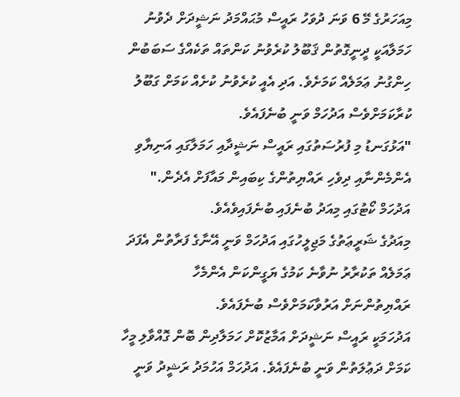މިއަހަރުގެ މޭ 6 ވަނަ ދުވަހު ރައީސް މުޙައްމަދު ނަޝީދަށް ދެވުނު ހަމަލާއަކީ ދީނީގޮތުން ޤަބޫލު ކުރެވުނު ކަންތައް ތަކެއްގެ ސަބަބުން ހިންގުނު ޢަމަލެއް ކަމަށެވެ. އަދި އެއީ ކުރެވުނު ކުށެއް ކަމަށް ގަބޫލު ކުރާކަމަށްވެސް އަދުހަމް ވަނީ ބުނެފައެވެ.
"އަޅުގަނޑު މި ފުރުސަތުގައި ރައީސް ނަޝީދާއި ހަމަލާގައި އަނިޔާވި އެންމެންނާއި ދިވެހި ރައްޔިތުންގެ ކިބައިން މައާފަށް އެދެން." އަދުހަމް ކޯޓުގައި މިއަދު ބުނެފައި ބުނެފައިވެއެވެ.
މިއަދުގެ ޝަރީޢަތުގެ މަޖިލީހުގައި އަދުހަމް ވަނީ އޭނާގެ ފަރާތުން އެފަދަ ޢަމަލެއް ތަކުރާރު ނުވާނެ ކަމުގެ ޔަގީންކަން އެންމެހާ ރައްޔިތުންނަށް އަރުވާކަމަށްވެސް ބުނެފައެވެ.
އަދުހަމަކީ ރައީސް ނަޝީދަށް އަމާޒުކޮށް ހަމަލާދިން ބޮން ގޮއްވާލި މީހާ ކަމަށް ދަޢުލަތުން ވަނީ ބުނެފައެވެ. އަދުހަމް އަހުމަދު ރަޝީދު ވަނީ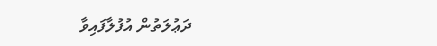ދަޢުލަތުން އުފުލާފައިވާ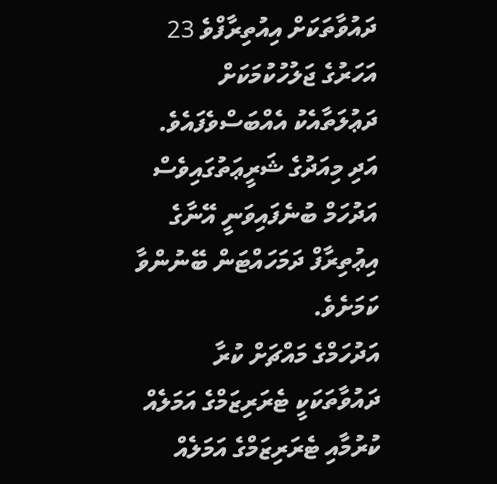ދައުވާތަކަށް އިއުތިރާފްވެ 23 އަހަރުގެ ޖަލުހުކުމަކަށް ދަޢުލަތާއެކު އެއްބަސްވެފައެވެ. އަދި މިއަދުގެ ޝަރީޢަތުގައިވެސް އަދުހަމް ބުނެފައިވަނީ އޭނާގެ އިޢުތިރާފް ދަމަހައްޓަން ބޭނުންވާ ކަމަށެވެ.
އަދުހަމްގެ މައްޗަށް ކުރާ ދައުވާތަކަކީ ޓެރަރިޒަމްގެ އަމަލެއް ކުރުމާއި ޓެރަރިޒަމްގެ އަމަލެއް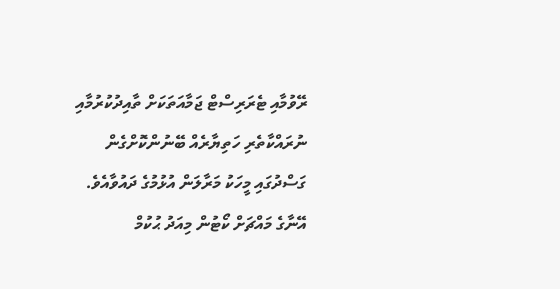ރޭވުމާއި ޓެރަރިސްޓް ޖަމާއަތަކަށް ތާއިދުކުރުމާއި ނުރައްކާތެރި ހަތިޔާރެއް ބޭނުންކޮށްގެން ގަސްދުގައި މީހަކު މަރާލަން އުޅުމުގެ ދައުވާއެވެ. އޭނާގެ މައްޗަށް ކޯޓުން މިއަދު ޙުކުމް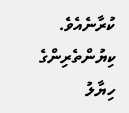ކުރާނެއެވެ.
ކިޔުންތެރިންގެ ހިޔާލު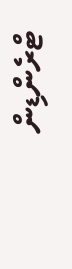ޓްރެންޑިން